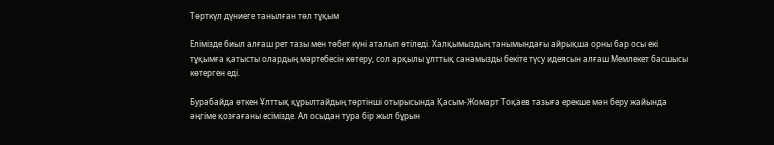Төрткүл дүниеге танылған төл тұқым

Елімізде биыл алғаш рет тазы мен төбет күні аталып өтіледі. Халқымыздың танымындағы айрықша орны бар осы екі тұқымға қатысты олардың мәртебесін көтеру, сол арқылы ұлттық санамызды бекіте түсу идеясын алғаш Мемлекет басшысы көтерген еді.

Бурабайда өткен Ұлттық құрылтайдың төртінші отырысында Қасым-Жомарт Тоқаев тазыға ерекше мән беру жайында әңгіме қозғағаны есімізде. Ал осыдан тура бір жыл бұрын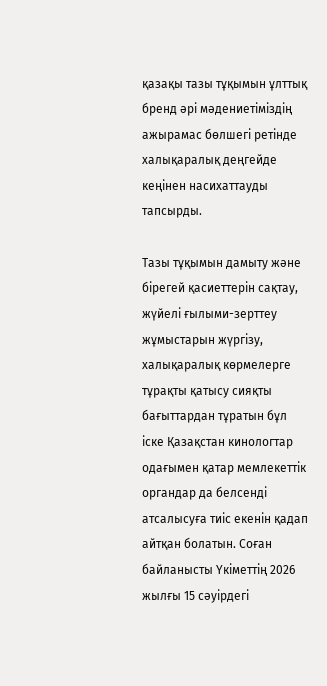қазақы тазы тұқымын ұлттық бренд әрі мәдениетіміздің ажырамас бөлшегі ретінде халықаралық деңгейде кеңінен насихаттауды тапсырды.

Тазы тұқымын дамыту және бірегей қасиеттерін сақтау, жүйелі ғылыми-зерттеу жұмыстарын жүргізу, халықаралық көрмелерге тұрақты қатысу сияқты бағыттардан тұратын бұл іске Қазақстан кинологтар одағымен қатар мемлекеттік органдар да белсенді атсалысуға тиіс екенін қадап айтқан болатын. Соған байланысты Үкіметтің 2026 жылғы 15 сәуірдегі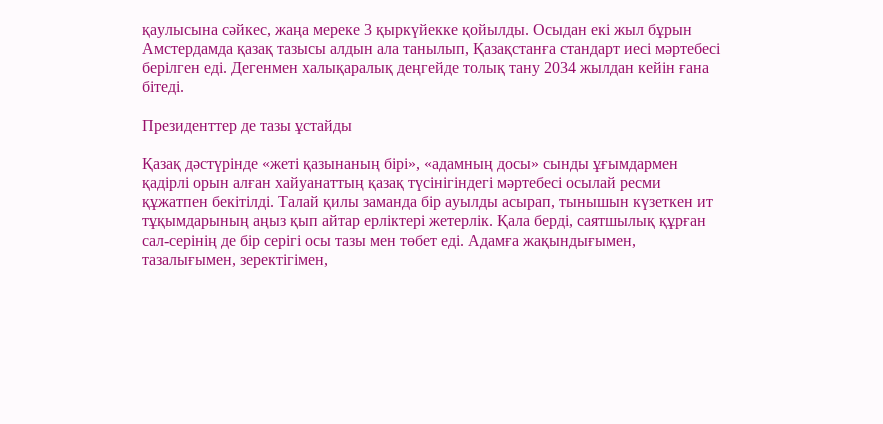қаулысына сәйкес, жаңа мереке 3 қыркүйекке қойылды. Осыдан екі жыл бұрын Амстердамда қазақ тазысы алдын ала танылып, Қазақстанға стандарт иесі мәртебесі берілген еді. Дегенмен халықаралық деңгейде толық тану 2034 жылдан кейін ғана бітеді.

Президенттер де тазы ұстайды

Қазақ дәстүрінде «жеті қазынаның бірі», «адамның досы» сынды ұғымдармен қадірлі орын алған хайуанаттың қазақ түсінігіндегі мәртебесі осылай ресми құжатпен бекітілді. Талай қилы заманда бір ауылды асырап, тынышын күзеткен ит тұқымдарының аңыз қып айтар ерліктері жетерлік. Қала берді, саятшылық құрған сал-серінің де бір серігі осы тазы мен төбет еді. Адамға жақындығымен, тазалығымен, зеректігімен,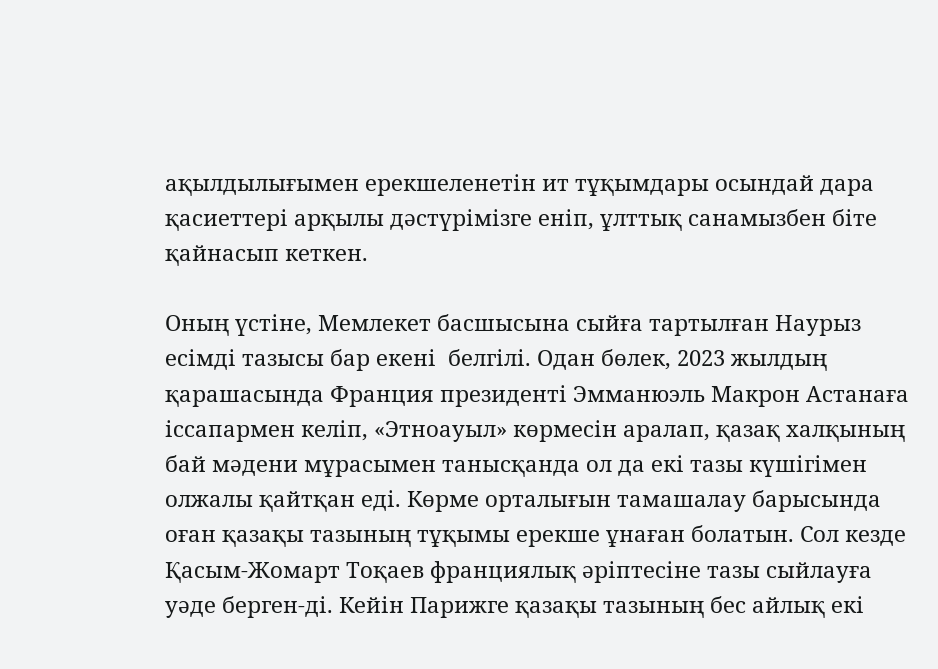ақылдылығымен ерекшеленетін ит тұқымдары осындай дара қасиеттері арқылы дәстүрімізге еніп, ұлттық санамызбен біте қайнасып кеткен.

Оның үстіне, Мемлекет басшысына сыйға тартылған Наурыз есімді тазысы бар екені  белгілі. Одан бөлек, 2023 жылдың қарашасында Франция президенті Эмманюэль Макрон Астанаға іссапармен келіп, «Этноауыл» көрмесін аралап, қазақ халқының бай мәдени мұрасымен танысқанда ол да екі тазы күшігімен олжалы қайтқан еді. Көрме орталығын тамашалау барысында оған қазақы тазының тұқымы ерекше ұнаған болатын. Сол кезде Қасым-Жомарт Тоқаев франциялық әріптесіне тазы сыйлауға уәде берген-ді. Кейін Парижге қазақы тазының бес айлық екі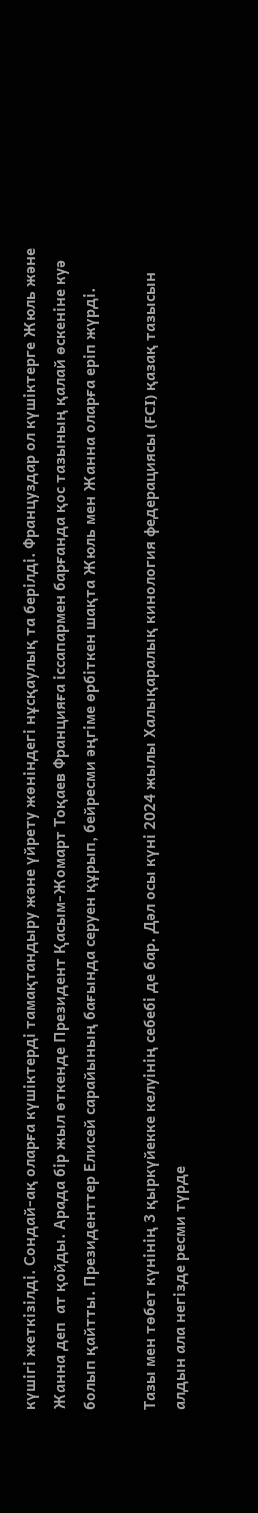күшігі жеткізілді. Сондай-ақ оларға күшіктерді тамақтандыру және үйрету жөніндегі нұсқаулық та берілді. Француздар ол күшіктерге Жюль және Жанна деп  ат қойды. Арада бір жыл өткенде Президент Қасым-Жомарт Тоқаев Францияға іссапармен барғанда қос тазының қалай өскеніне куә болып қайтты. Президенттер Елисей сарайының бағында серуен құрып, бейресми әңгіме өрбіткен шақта Жюль мен Жанна оларға еріп жүрді.

Тазы мен төбет күнінің 3 қыркүйекке келуінің себебі де бар. Дәл осы күні 2024 жылы Халықаралық кинология федерациясы (FCI) қазақ тазысын алдын ала негізде ресми түрде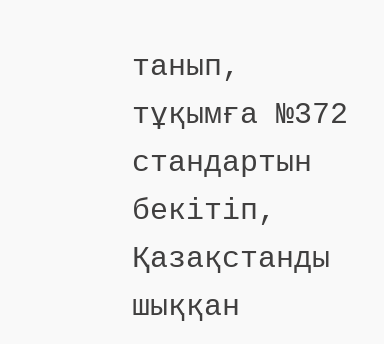танып, тұқымға №372 стандартын бекітіп, Қазақстанды шыққан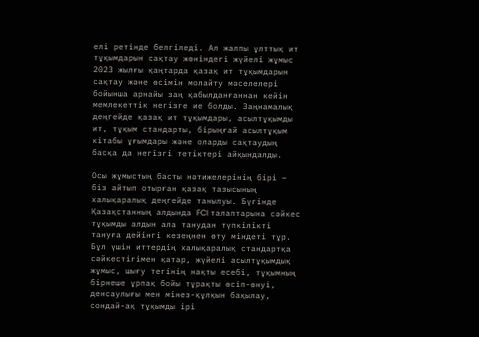елі ретінде белгіледі. Ал жалпы ұлттық ит тұқымдарын сақтау жөніндегі жүйелі жұмыс 2023 жылғы қаңтарда қазақ ит тұқымдарын сақтау және өсімін молайту мәселелері бойынша арнайы заң қабылданғаннан кейін мемлекеттік негізге ие болды. Заңнамалық деңгейде қазақ ит тұқымдары, асылтұқымды ит, тұқым стандарты, бірыңғай асылтұқым кітабы ұғымдары және оларды сақтаудың басқа да негізгі тетіктері айқындалды.

Осы жұмыстың басты нәтижелерінің бірі – біз айтып отырған қазақ тазысының халықаралық деңгейде танылуы. Бүгінде Қазақстанның алдында FCI талаптарына сәйкес тұқымды алдын ала танудан түпкілікті тануға дейінгі кезеңнен өту міндеті тұр. Бұл үшін иттердің халықаралық стандартқа сәйкестігімен қатар, жүйелі асылтұқымдық жұмыс, шығу тегінің нақты есебі, тұқымның бірнеше ұрпақ бойы тұрақты өсіп-өнуі, денсаулығы мен мінез-құлқын бақылау, сондай-ақ тұқымды ірі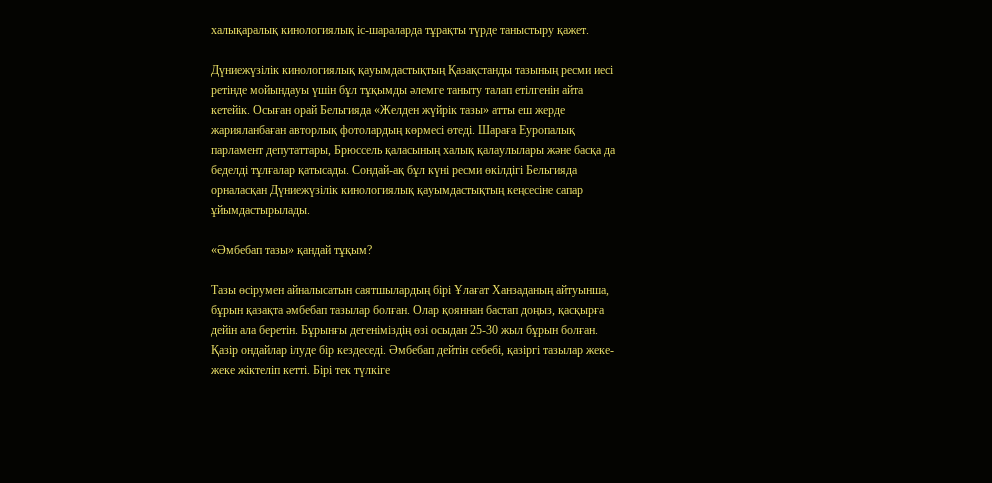халықаралық кинологиялық іс-шараларда тұрақты түрде таныстыру қажет.

Дүниежүзілік кинологиялық қауымдастықтың Қазақстанды тазының ресми иесі ретінде мойындауы үшін бұл тұқымды әлемге таныту талап етілгенін айта кетейік. Осыған орай Бельгияда «Желден жүйрік тазы» атты еш жерде жарияланбаған авторлық фотолардың көрмесі өтеді. Шараға Еуропалық парламент депутаттары, Брюссель қаласының халық қалаулылары және басқа да беделді тұлғалар қатысады. Сондай-ақ бұл күні ресми өкілдігі Бельгияда орналасқан Дүниежүзілік кинологиялық қауымдастықтың кеңсесіне сапар ұйымдастырылады.

«Әмбебап тазы» қандай тұқым?

Тазы өсірумен айналысатын саятшылардың бірі Ұлағат Ханзаданың айтуынша, бұрын қазақта әмбебап тазылар болған. Олар қояннан бастап доңыз, қасқырға дейін ала беретін. Бұрынғы дегеніміздің өзі осыдан 25-30 жыл бұрын болған. Қазір ондайлар ілуде бір кездеседі. Әмбебап дейтін себебі, қазіргі тазылар жеке-жеке жіктеліп кетті. Бірі тек түлкіге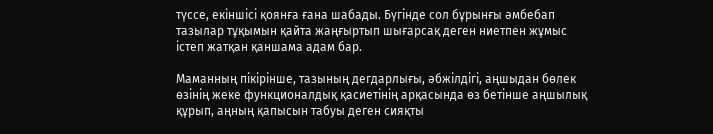түссе, екіншісі қоянға ғана шабады. Бүгінде сол бұрынғы әмбебап тазылар тұқымын қайта жаңғыртып шығарсақ деген ниетпен жұмыс істеп жатқан қаншама адам бар.

Маманның пікірінше, тазының дегдарлығы, әбжілдігі, аңшыдан бөлек өзінің жеке функционалдық қасиетінің арқасында өз бетінше аңшылық құрып, аңның қапысын табуы деген сияқты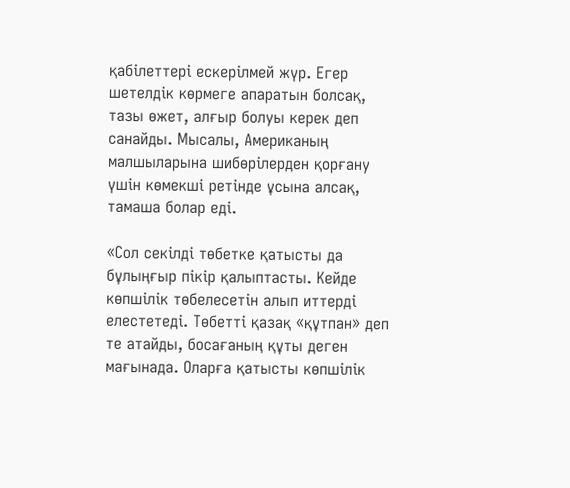қабілеттері ескерілмей жүр. Егер шетелдік көрмеге апаратын болсақ, тазы өжет, алғыр болуы керек деп санайды. Мысалы, Американың малшыларына шибөрілерден қорғану үшін көмекші ретінде ұсына алсақ, тамаша болар еді.

«Сол секілді төбетке қатысты да бұлыңғыр пікір қалыптасты. Кейде көпшілік төбелесетін алып иттерді елестетеді. Төбетті қазақ «құтпан» деп те атайды, босағаның құты деген мағынада. Оларға қатысты көпшілік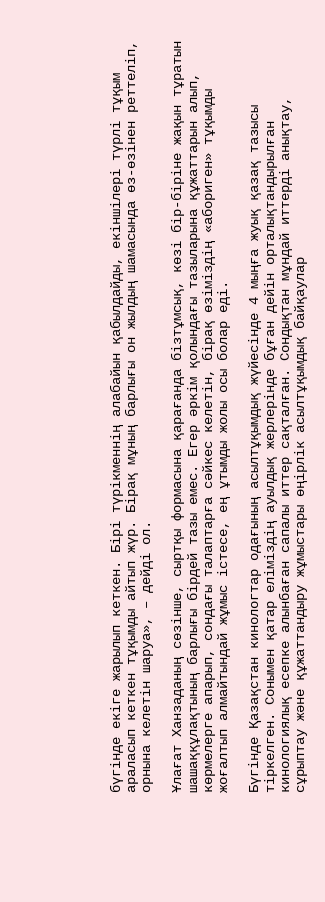бүгінде екіге жарылып кеткен. Бірі түрікменнің алабайын қабылдайды, екіншілері түрлі тұқым араласып кеткен тұқымды айтып жүр. Бірақ мұның барлығы он жылдың шамасында өз-өзінен реттеліп, орнына келетін шаруа», – дейді ол.

Ұлағат Ханзаданың сөзінше, сыртқы формасына қарағанда бізтұмсық, көзі бір-біріне жақын тұратын шашаққұлақтының барлығы бірдей тазы емес. Егер әркім қолындағы тазыларына құжаттарын алып, көрмелерге апарып, сондағы талаптарға сәйкес келетін, бірақ өзіміздің «абориген» тұқымды жоғалтып алмайтындай жұмыс істесе, ең ұтымды жолы осы болар еді.

Бүгінде Қазақстан кинологтар одағының асылтұқымдық жүйесінде 4 мыңға жуық қазақ тазысы тіркелген. Сонымен қатар еліміздің ауылдық жерлерінде бұған дейін орталықтандырылған кинологиялық есепке алынбаған сапалы иттер сақталған. Сондықтан мұндай иттерді анықтау, сұрыптау және құжаттандыру жұмыстары өңірлік асылтұқымдық байқаулар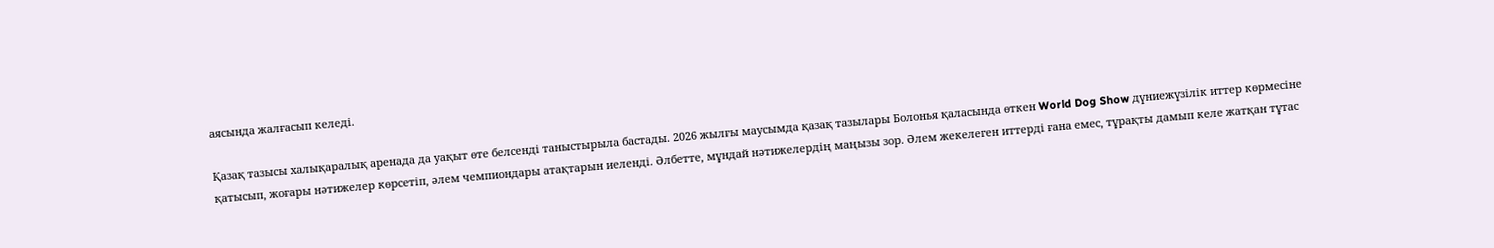аясында жалғасып келеді.

Қазақ тазысы халықаралық аренада да уақыт өте белсенді таныстырыла бастады. 2026 жылғы маусымда қазақ тазылары Болонья қаласында өткен World Dog Show дүниежүзілік иттер көрмесіне қатысып, жоғары нәтижелер көрсетіп, әлем чемпиондары атақтарын иеленді. Әлбетте, мұндай нәтижелердің маңызы зор. Әлем жекелеген иттерді ғана емес, тұрақты дамып келе жатқан тұтас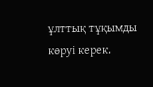ұлттық тұқымды көруі керек.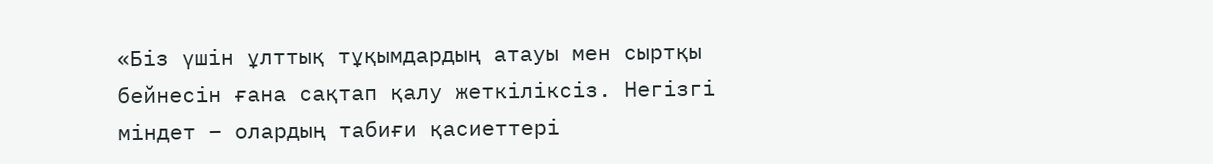«Біз үшін ұлттық тұқымдардың атауы мен сыртқы бейнесін ғана сақтап қалу жеткіліксіз. Негізгі міндет – олардың табиғи қасиеттері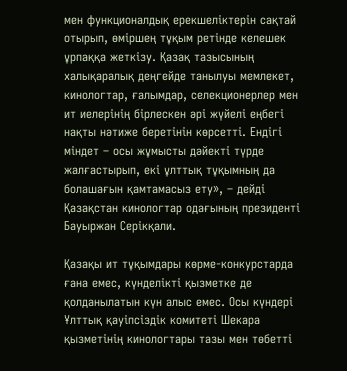мен функционалдық ерекшеліктерін сақтай отырып, өміршең тұқым ретінде келешек ұрпаққа жеткізу. Қазақ тазысының халықаралық деңгейде танылуы мемлекет, кинологтар, ғалымдар, селекционерлер мен ит иелерінің бірлескен әрі жүйелі еңбегі нақты нәтиже беретінін көрсетті. Ендігі міндет – осы жұмысты дәйекті түрде жалғастырып, екі ұлттық тұқымның да болашағын қамтамасыз ету», – дейді Қазақстан кинологтар одағының президенті Бауыржан Серікқали.

Қазақы ит тұқымдары көрме-конкурстарда ғана емес, күнделікті қызметке де қолданылатын күн алыс емес. Осы күндері Ұлттық қауіпсіздік комитеті Шекара қызметінің кинологтары тазы мен төбетті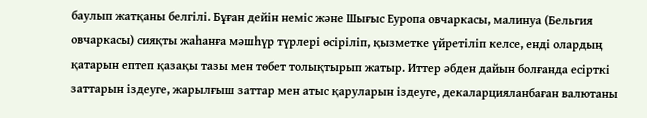баулып жатқаны белгілі. Бұған дейін неміс және Шығыс Еуропа овчаркасы, малинуа (Бельгия овчаркасы) сияқты жаһанға мәшһүр түрлері өсіріліп, қызметке үйретіліп келсе, енді олардың қатарын ептеп қазақы тазы мен төбет толықтырып жатыр. Иттер әбден дайын болғанда есірткі заттарын іздеуге, жарылғыш заттар мен атыс қаруларын іздеуге, декаларцияланбаған валютаны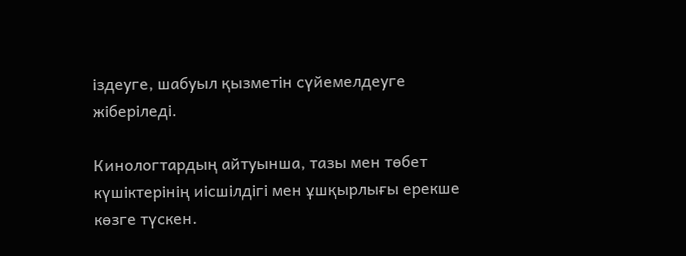іздеуге, шабуыл қызметін сүйемелдеуге жіберіледі.

Кинологтардың айтуынша, тазы мен төбет күшіктерінің иісшілдігі мен ұшқырлығы ерекше көзге түскен.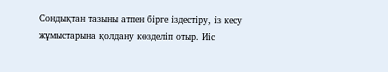Сондықтан тазыны атпен бірге іздестіру, із кесу жұмыстарына қолдану көзделіп отыр. Иіс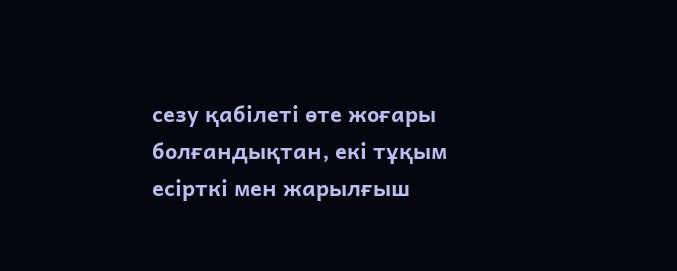сезу қабілеті өте жоғары болғандықтан, екі тұқым есірткі мен жарылғыш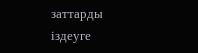заттарды іздеуге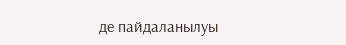де пайдаланылуы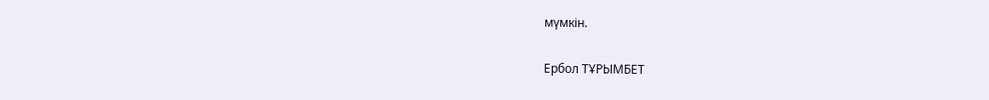мүмкін.

Ербол ТҰРЫМБЕТ